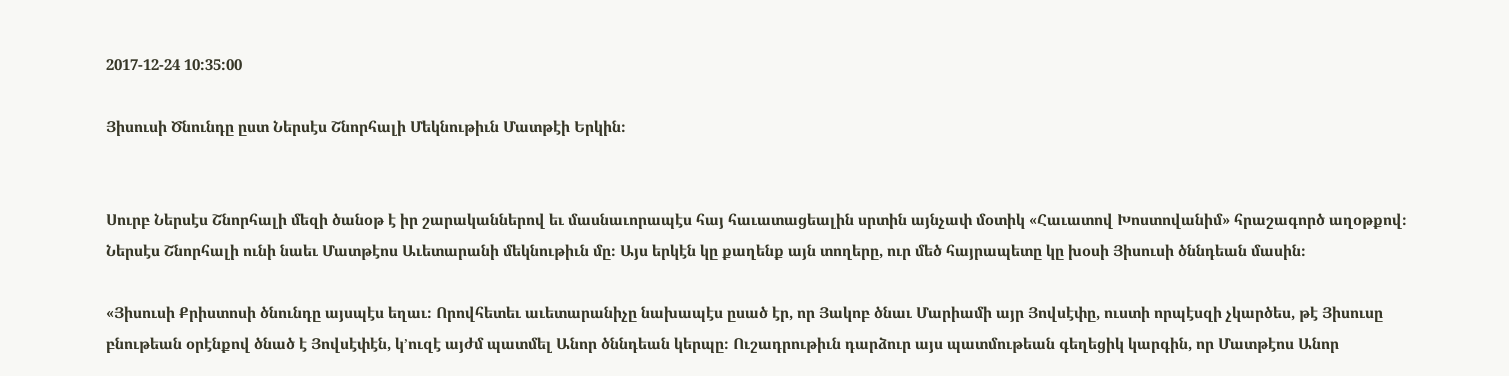2017-12-24 10:35:00

Յիսուսի Ծնունդը ըստ Ներսէս Շնորհալի Մեկնութիւն Մատթէի Երկին։


Սուրբ Ներսէս Շնորհալի մեզի ծանօթ է իր շարականներով եւ մասնաւորապէս հայ հաւատացեալին սրտին այնչափ մօտիկ «Հաւատով Խոստովանիմ» հրաշագործ աղօթքով։ Ներսէս Շնորհալի ունի նաեւ Մատթէոս Աւետարանի մեկնութիւն մը։ Այս երկէն կը քաղենք այն տողերը, ուր մեծ հայրապետը կը խօսի Յիսուսի ծննդեան մասին։

«Յիսուսի Քրիստոսի ծնունդը այսպէս եղաւ։ Որովհետեւ աւետարանիչը նախապէս ըսած էր, որ Յակոբ ծնաւ Մարիամի այր Յովսէփը, ուստի որպէսզի չկարծես, թէ Յիսուսը բնութեան օրէնքով ծնած է Յովսէփէն, կʼուզէ այժմ պատմել Անոր ծննդեան կերպը։ Ուշադրութիւն դարձուր այս պատմութեան գեղեցիկ կարգին, որ Մատթէոս Անոր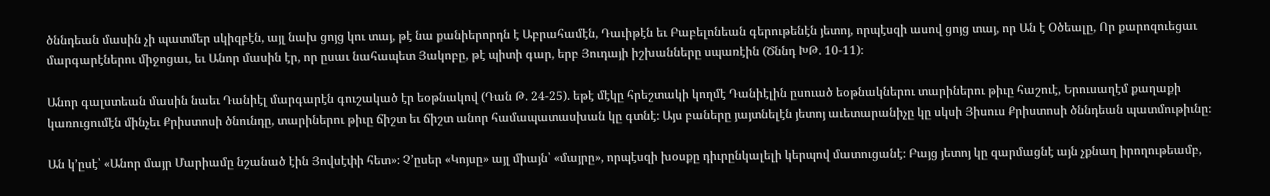ծննդեան մասին չի պատմեր սկիզբէն, այլ նախ ցոյց կու տայ, թէ նա քանիերորդն է Աբրահամէն, Դաւիթէն եւ Բաբելոնեան գերութենէն յետոյ, որպէսզի ասով ցոյց տայ, որ Ան է Օծեալը, Որ քարոզուեցաւ մարգարէներու միջոցաւ, եւ Անոր մասին էր, որ ըսաւ նահապետ Յակոբը, թէ պիտի գար, երբ Յուդայի իշխանները սպառէին (Ծննդ ԽԹ. 10-11)։

Անոր գալստեան մասին նաեւ Դանիէլ մարգարէն գուշակած էր եօթնակով (Դան Թ. 24-25). եթէ մէկը հրեշտակի կողմէ Դանիէլին ըսուած եօթնակներու տարիներու թիւը հաշուէ, Երուսաղէմ քաղաքի կառուցումէն մինչեւ Քրիստոսի ծնունդը, տարիներու թիւը ճիշտ եւ ճիշտ անոր համապատասխան կը գտնէ։ Այս բաները յայտնելէն յետոյ աւետարանիչը կը սկսի Յիսուս Քրիստոսի ծննդեան պատմութիւնը։

Ան կʼըսէ՝ «Անոր մայր Մարիամը նշանած էին Յովսէփի հետ»։ Չʼըսեր «Կոյսը» այլ միայն՝ «մայրը», որպէսզի խօսքը դիւրընկալելի կերպով մատուցանէ։ Բայց յետոյ կը զարմացնէ այն չքնաղ իրողութեամբ,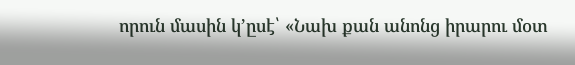որուն մասին կʼըսէ՝ «Նախ քան անոնց իրարու մօտ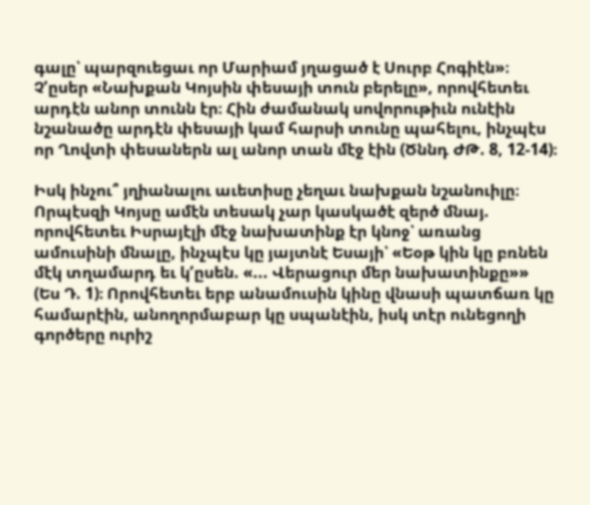գալը՝ պարզուեցաւ որ Մարիամ յղացած է Սուրբ Հոգիէն»։ Չʼըսեր «Նախքան Կոյսին փեսայի տուն բերելը», որովհետեւ արդէն անոր տունն էր։ Հին ժամանակ սովորութիւն ունէին նշանածը արդէն փեսայի կամ հարսի տունը պահելու, ինչպէս որ Ղովտի փեսաներն ալ անոր տան մէջ էին (Ծննդ ԺԹ. 8, 12-14)։

Իսկ ինչու՞ յղիանալու աւետիսը չեղաւ նախքան նշանուիլը։ Որպէսզի Կոյսը ամէն տեսակ չար կասկածէ զերծ մնայ. որովհետեւ Իսրայէլի մէջ նախատինք էր կնոջ՝ առանց ամուսինի մնալը, ինչպէս կը յայտնէ Եսայի՝ «Եօթ կին կը բռնեն մէկ տղամարդ եւ կʼըսեն. «... Վերացուր մեր նախատինքը»» (Ես Դ. 1)։ Որովհետեւ երբ անամուսին կինը վնասի պատճառ կը համարէին, անողորմաբար կը սպանէին, իսկ տէր ունեցողի գործերը ուրիշ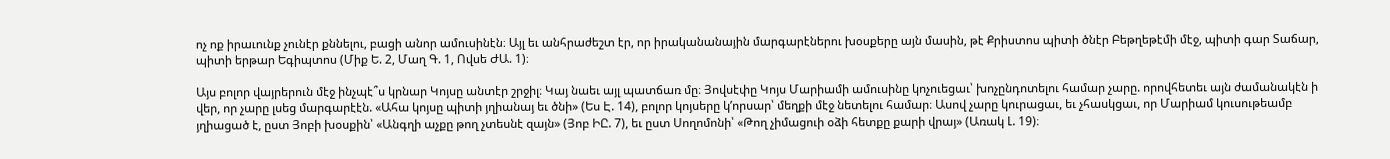ոչ ոք իրաւունք չունէր քննելու, բացի անոր ամուսինէն։ Այլ եւ անհրաժեշտ էր, որ իրականանային մարգարէներու խօսքերը այն մասին, թէ Քրիստոս պիտի ծնէր Բեթղեթէմի մէջ, պիտի գար Տաճար, պիտի երթար Եգիպտոս (Միք Ե. 2, Մաղ Գ. 1, Ովսե ԺԱ. 1)։

Այս բոլոր վայրերուն մէջ ինչպէ՞ս կրնար Կոյսը անտէր շրջիլ։ Կայ նաեւ այլ պատճառ մը։ Յովսէփը Կոյս Մարիամի ամուսինը կոչուեցաւ՝ խոչընդոտելու համար չարը. որովհետեւ այն ժամանակէն ի վեր, որ չարը լսեց մարգարէէն. «Ահա կոյսը պիտի յղիանայ եւ ծնի» (Ես Է. 14), բոլոր կոյսերը կʼորսար՝ մեղքի մէջ նետելու համար։ Ասով չարը կուրացաւ, եւ չհասկցաւ, որ Մարիամ կուսութեամբ յղիացած է, ըստ Յոբի խօսքին՝ «Անգղի աչքը թող չտեսնէ զայն» (Յոբ ԻԸ. 7), եւ ըստ Սողոմոնի՝ «Թող չիմացուի օձի հետքը քարի վրայ» (Առակ Լ. 19)։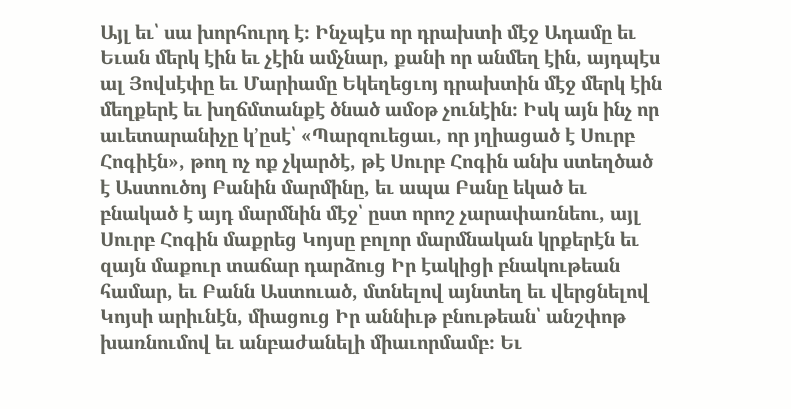Այլ եւ՝ սա խորհուրդ է։ Ինչպէս որ դրախտի մէջ Ադամը եւ Եւան մերկ էին եւ չէին ամչնար, քանի որ անմեղ էին, այդպէս ալ Յովսէփը եւ Մարիամը Եկեղեցւոյ դրախտին մէջ մերկ էին մեղքերէ եւ խղճմտանքէ ծնած ամօթ չունէին։ Իսկ այն ինչ որ աւետարանիչը կʼըսէ՝ «Պարզուեցաւ, որ յղիացած է Սուրբ Հոգիէն», թող ոչ ոք չկարծէ, թէ Սուրբ Հոգին անխ ստեղծած է Աստուծոյ Բանին մարմինը, եւ ապա Բանը եկած եւ բնակած է այդ մարմնին մէջ՝ ըստ որոշ չարափառնեու, այլ Սուրբ Հոգին մաքրեց Կոյսը բոլոր մարմնական կրքերէն եւ զայն մաքուր տաճար դարձուց Իր էակիցի բնակութեան համար, եւ Բանն Աստուած, մտնելով այնտեղ եւ վերցնելով Կոյսի արիւնէն, միացուց Իր աննիւթ բնութեան՝ անշփոթ խառնումով եւ անբաժանելի միաւորմամբ։ Եւ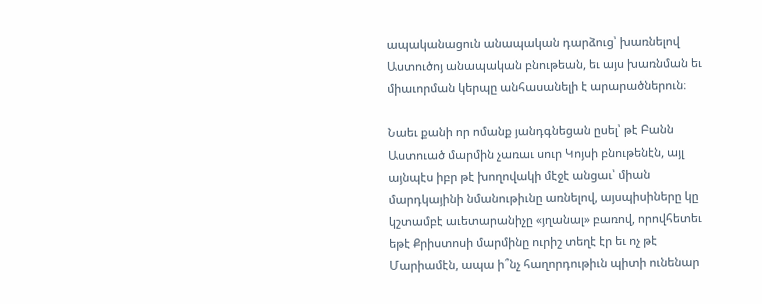ապականացուն անապական դարձուց՝ խառնելով Աստուծոյ անապական բնութեան, եւ այս խառնման եւ միաւորման կերպը անհասանելի է արարածներուն։

Նաեւ քանի որ ոմանք յանդգնեցան ըսել՝ թէ Բանն Աստուած մարմին չառաւ սուր Կոյսի բնութենէն, այլ այնպէս իբր թէ խողովակի մէջէ անցաւ՝ միան մարդկայինի նմանութիւնը առնելով, այսպիսիները կը կշտամբէ աւետարանիչը «յղանալ» բառով, որովհետեւ եթէ Քրիստոսի մարմինը ուրիշ տեղէ էր եւ ոչ թէ Մարիամէն, ապա ի՞նչ հաղորդութիւն պիտի ունենար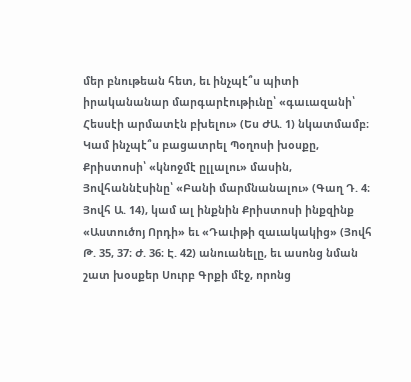մեր բնութեան հետ, եւ ինչպէ՞ս պիտի իրականանար մարգարէութիւնը՝ «գաւազանի՝ Հեսսէի արմատէն բխելու» (Ես ԺԱ. 1) նկատմամբ։ Կամ ինչպէ՞ս բացատրել Պօղոսի խօսքը, Քրիստոսի՝ «կնոջմէ ըլլալու» մասին, Յովհաննէսինը՝ «Բանի մարմնանալու» (Գաղ Դ. 4։ Յովհ Ա. 14), կամ ալ ինքնին Քրիստոսի ինքզինք «Աստուծոյ Որդի» եւ «Դաւիթի զաւակակից» (Յովհ Թ. 35, 37։ Ժ. 36։ Է. 42) անուանելը, եւ ասոնց նման շատ խօսքեր Սուրբ Գրքի մէջ, որոնց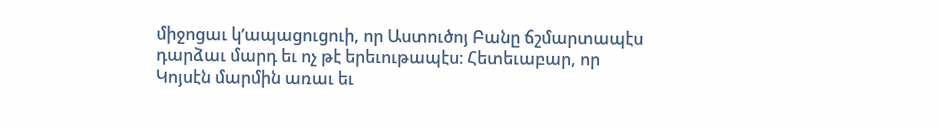միջոցաւ կʼապացուցուի, որ Աստուծոյ Բանը ճշմարտապէս դարձաւ մարդ եւ ոչ թէ երեւութապէս։ Հետեւաբար, որ Կոյսէն մարմին առաւ եւ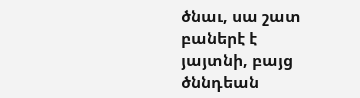ծնաւ, սա շատ բաներէ է յայտնի, բայց ծննդեան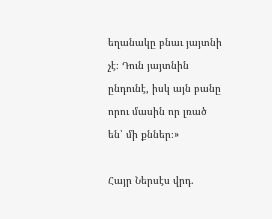եղանակը բնաւ յայտնի չէ։ Դուն յայտնին ընդունէ, իսկ այն բանը որու մասին որ լռած են՝ մի քններ։»

Հայր Ներսէս վրդ.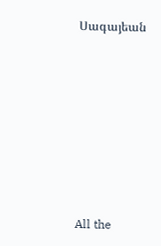Սագայեան








All the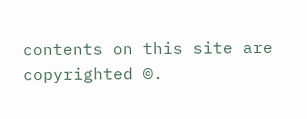contents on this site are copyrighted ©.